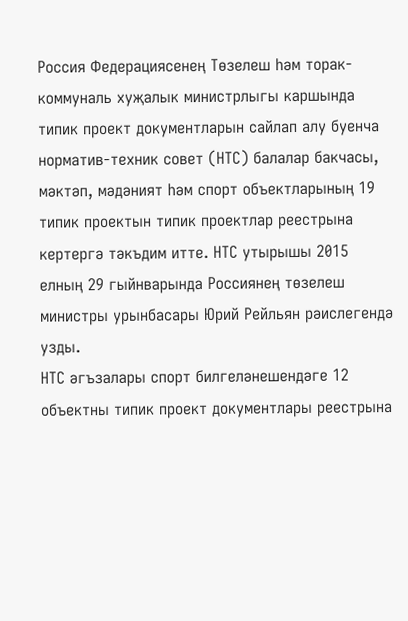Россия Федерациясенең Төзелеш һәм торак-коммуналь хуҗалык министрлыгы каршында типик проект документларын сайлап алу буенча норматив-техник совет (НТС) балалар бакчасы, мәктәп, мәдәният һәм спорт объектларының 19 типик проектын типик проектлар реестрына кертергә тәкъдим итте. НТС утырышы 2015 елның 29 гыйнварында Россиянең төзелеш министры урынбасары Юрий Рейльян рәислегендә узды.
НТС әгъзалары спорт билгеләнешендәге 12 объектны типик проект документлары реестрына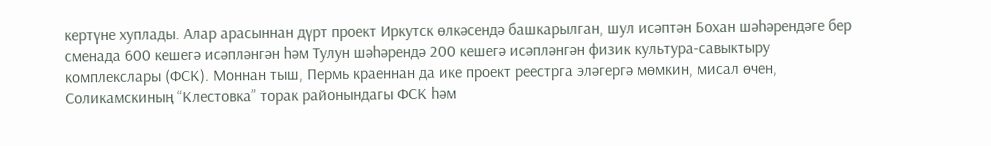кертүне хуплады. Алар арасыннан дүрт проект Иркутск өлкәсендә башкарылган, шул исәптән Бохан шәһәрендәге бер сменада 600 кешегә исәпләнгән һәм Тулун шәһәрендә 200 кешегә исәпләнгән физик культура-савыктыру комплекслары (ФСК). Моннан тыш, Пермь краеннан да ике проект реестрга эләгергә мөмкин, мисал өчен, Соликамскиның “Клестовка” торак районындагы ФСК һәм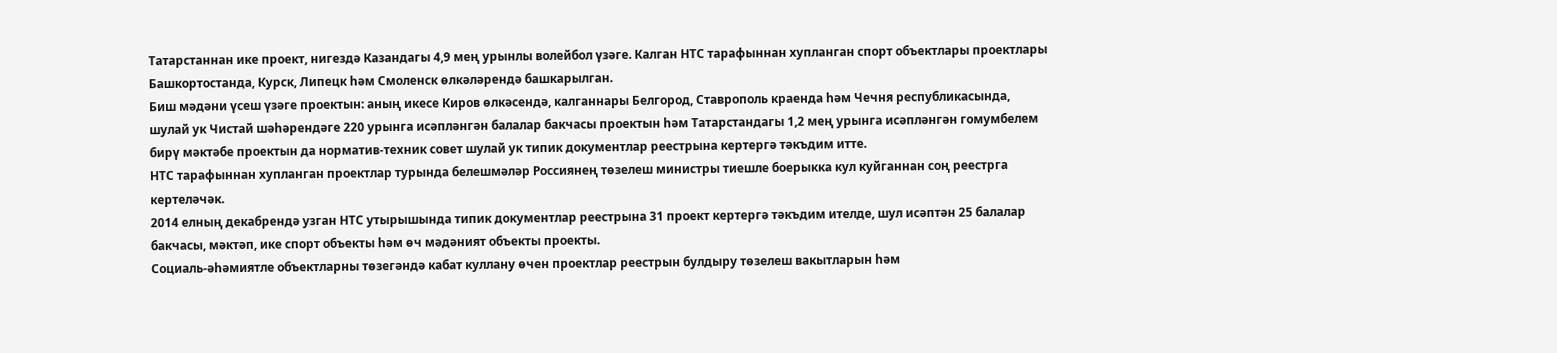Татарстаннан ике проект, нигездә Казандагы 4,9 мең урынлы волейбол үзәге. Калган НТС тарафыннан хупланган спорт объектлары проектлары Башкортостанда, Курск, Липецк һәм Смоленск өлкәләрендә башкарылган.
Биш мәдәни үсеш үзәге проектын: аның икесе Киров өлкәсендә, калганнары Белгород, Ставрополь краенда һәм Чечня республикасында, шулай ук Чистай шәһәрендәге 220 урынга исәпләнгән балалар бакчасы проектын һәм Татарстандагы 1,2 мең урынга исәпләнгән гомумбелем бирү мәктәбе проектын да норматив-техник совет шулай ук типик документлар реестрына кертергә тәкъдим итте.
НТС тарафыннан хупланган проектлар турында белешмәләр Россиянең төзелеш министры тиешле боерыкка кул куйганнан соң реестрга кертеләчәк.
2014 елның декабрендә узган НТС утырышында типик документлар реестрына 31 проект кертергә тәкъдим ителде, шул исәптән 25 балалар бакчасы, мәктәп, ике спорт объекты һәм өч мәдәният объекты проекты.
Социаль-әһәмиятле объектларны төзегәндә кабат куллану өчен проектлар реестрын булдыру төзелеш вакытларын һәм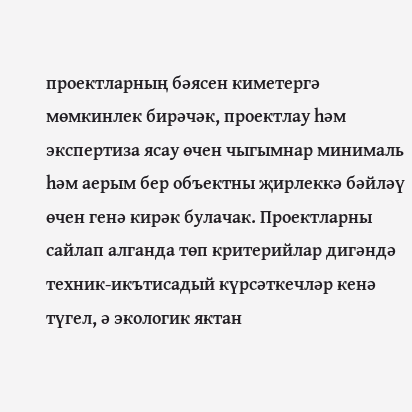проектларның бәясен киметергә мөмкинлек бирәчәк, проектлау һәм экспертиза ясау өчен чыгымнар минималь һәм аерым бер объектны җирлеккә бәйләү өчен генә кирәк булачак. Проектларны сайлап алганда төп критерийлар дигәндә техник-икътисадый күрсәткечләр кенә түгел, ә экологик яктан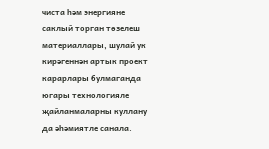чиста һәм энергияне саклый торган төзелеш материаллары, шулай ук кирәгеннән артык проект карарлары булмаганда югары технологияле җайланмаларны куллану да әһәмиятле санала.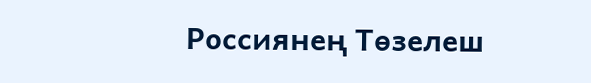Россиянең Төзелеш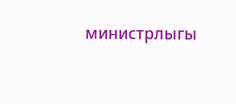министрлыгы